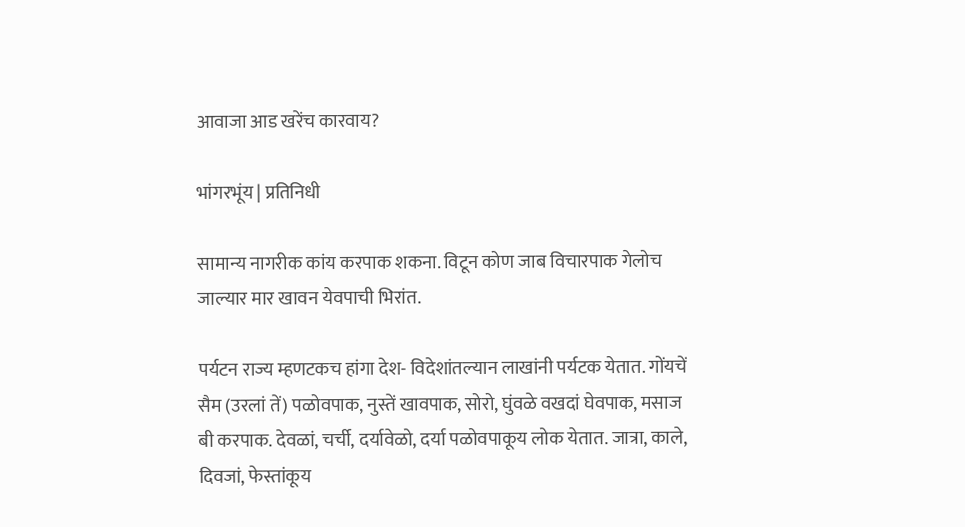आवाजा आड खरेंच कारवाय?

भांगरभूंय | प्रतिनिधी

सामान्य नागरीक कांय करपाक शकना. विटून कोण जाब विचारपाक गेलोच जाल्यार मार खावन येवपाची भिरांत.

पर्यटन राज्य म्हणटकच हांगा देश- विदेशांतल्यान लाखांनी पर्यटक येतात. गोंयचें सैम (उरलां तें) पळोवपाक, नुस्तें खावपाक, सोरो, घुंवळे वखदां घेवपाक, मसाज बी करपाक. देवळां, चर्ची, दर्यावेळो, दर्या पळोवपाकूय लोक येतात. जात्रा, काले, दिवजां, फेस्तांकूय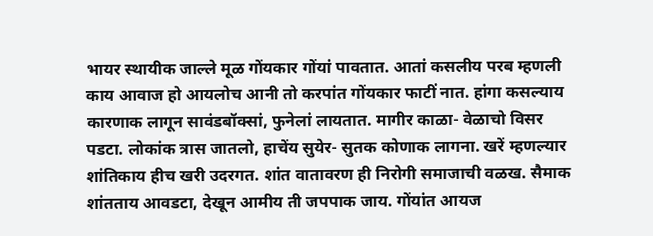भायर स्थायीक जाल्ले मूळ गोंयकार गोंयां पावतात. आतां कसलीय परब म्हणली काय आवाज हो आयलोच आनी तो करपांत गोंयकार फाटीं नात. हांगा कसल्याय कारणाक लागून सावंडबॉक्सां, फुनेलां लायतात. मागीर काळा- वेळाचो विसर पडटा. लोकांक त्रास जातलो, हाचेंय सुयेर- सुतक कोणाक लागना. खरें म्हणल्यार शांतिकाय हीच खरी उदरगत. शांत वातावरण ही निरोगी समाजाची वळख. सैमाक शांतताय आवडटा, देखून आमीय ती जपपाक जाय. गोंयांत आयज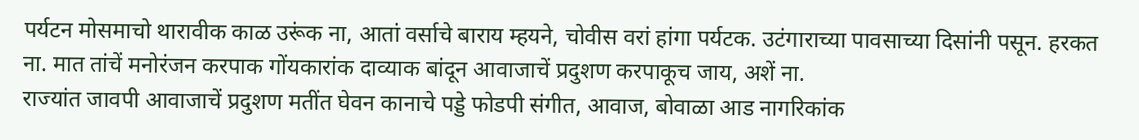पर्यटन मोसमाचो थारावीक काळ उरूंक ना, आतां वर्साचे बाराय म्हयने, चोवीस वरां हांगा पर्यटक. उटंगाराच्या पावसाच्या दिसांनी पसून. हरकत ना. मात तांचें मनोरंजन करपाक गोंयकारांक दाव्याक बांदून आवाजाचें प्रदुशण करपाकूच जाय, अशें ना.
राज्यांत जावपी आवाजाचें प्रदुशण मतींत घेवन कानाचे पड्डे फोडपी संगीत, आवाज, बोवाळा आड नागरिकांक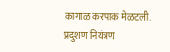कागाळ करपाक मेळटली. प्रदुशण नियंत्रण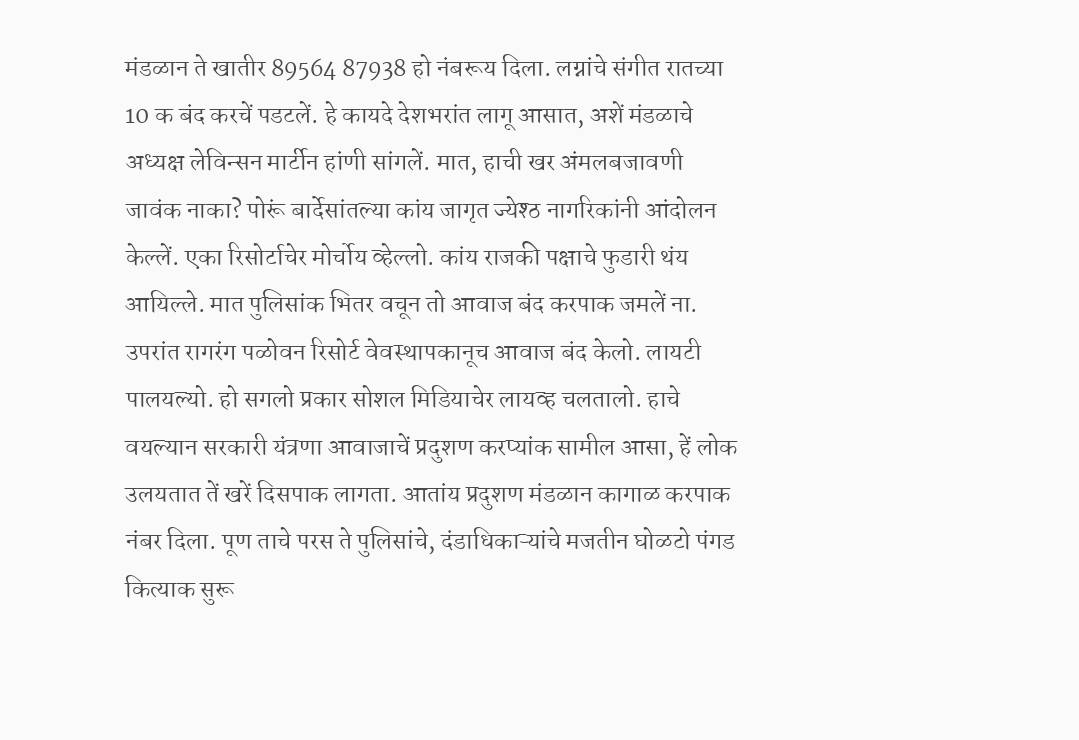मंडळान ते खातीर 89564 87938 हो नंबरूय दिला. लग्नांचे संगीत रातच्या 10 क बंद करचें पडटलें. हे कायदे देशभरांत लागू आसात, अशें मंडळाचे अध्यक्ष लेविन्सन मार्टीन हांणी सांगलें. मात, हाची खर अंमलबजावणी जावंक नाका? पोरूं बार्देसांतल्या कांय जागृत ज्येश्ठ नागरिकांनी आंदोलन केल्लें. एका रिसोर्टाचेर मोर्चोय व्हेल्लो. कांय राजकी पक्षाचे फुडारी थंय आयिल्ले. मात पुलिसांक भितर वचून तो आवाज बंद करपाक जमलें ना. उपरांत रागरंग पळोवन रिसोर्ट वेवस्थापकानूच आवाज बंद केलो. लायटी पालयल्यो. हो सगलो प्रकार सोशल मिडियाचेर लायव्ह चलतालो. हाचे वयल्यान सरकारी यंत्रणा आवाजाचें प्रदुशण करप्यांक सामील आसा, हें लोक उलयतात तें खरें दिसपाक लागता. आतांय प्रदुशण मंडळान कागाळ करपाक नंबर दिला. पूण ताचे परस ते पुलिसांचे, दंडाधिकाऱ्यांचे मजतीन घोळटो पंगड कित्याक सुरू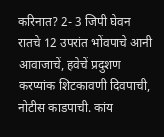करिनात? 2- 3 जिपी घेवन रातचे 12 उपरांत भोंवपाचे आनी आवाजाचें, हवेचें प्रदुशण करप्यांक शिटकावणी दिवपाची, नोटीस काडपाची. कांय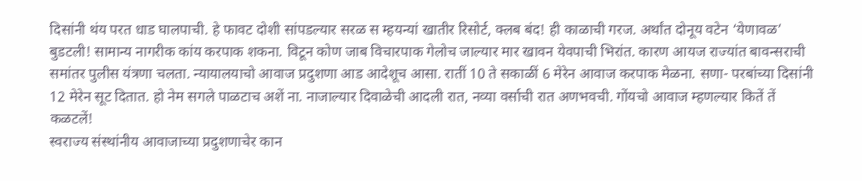दिसांनी थंय परत धाड घालपाची. हे फावट दोशी सांपडल्यार सरळ स म्हयन्यां खातीर रिसोर्ट, क्लब बंद! ही काळाची गरज. अर्थांत दोनूय वटेन ‘येणावळ’ बुडटली! सामान्य नागरीक कांय करपाक शकना. विटून कोण जाब विचारपाक गेलोच जाल्यार मार खावन येवपाची भिरांत. कारण आयज राज्यांत बावन्सराची समांतर पुलीस यंत्रणा चलता. न्यायालयाचो आवाज प्रदुशणा आड आदेशूच आसा. रातीं 10 ते सकाळीं 6 मेरेन आवाज करपाक मेळना. सणा- परबांच्या दिसांनी 12 मेरेन सूट दितात. हो नेम सगले पाळटाच अशें ना. नाजाल्यार दिवाळेची आदली रात, नव्या वर्साची रात अणभवची. गोंयचो आवाज म्हणल्यार कितें तें कळटलें!
स्वराज्य संस्थांनीय आवाजाच्या प्रदुशणाचेर कान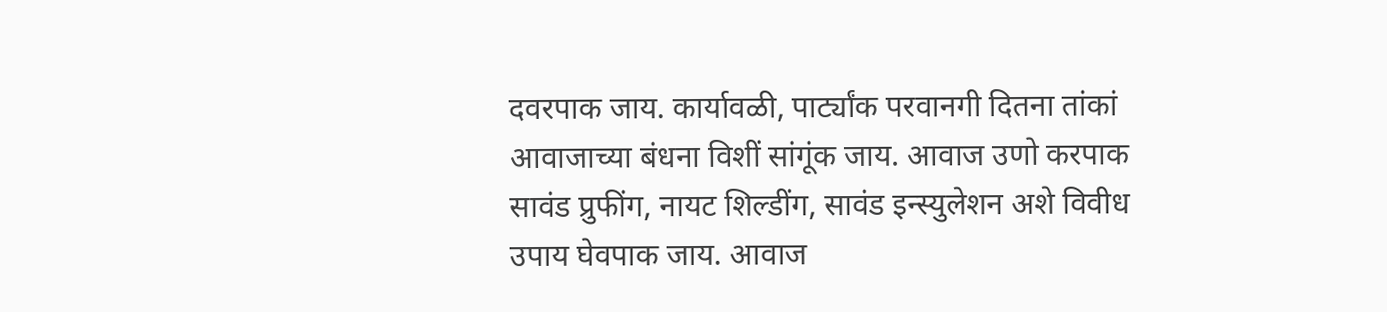दवरपाक जाय. कार्यावळी, पार्ट्यांक परवानगी दितना तांकां आवाजाच्या बंधना विशीं सांगूंक जाय. आवाज उणो करपाक सावंड प्रुफींग, नायट शिल्डींग, सावंड इन्स्युलेशन अशे विवीध उपाय घेवपाक जाय. आवाज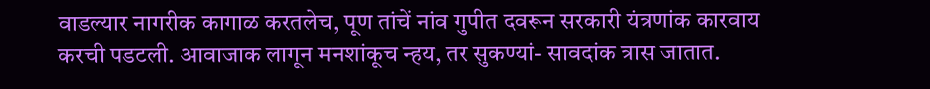वाडल्यार नागरीक कागाळ करतलेच, पूण तांचें नांव गुपीत दवरून सरकारी यंत्रणांक कारवाय करची पडटली. आवाजाक लागून मनशांकूच न्हय, तर सुकण्यां- सावदांक त्रास जातात.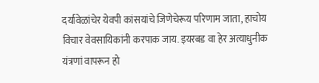दर्यावेळांचेर येवपी कांसयांचे जिणेचेरूय परिणाम जाता, हाचोय विचार वेवसायिकांनी करपाक जाय. इयरबड वा हेर अत्याधुनीक यंत्रणां वापरून हो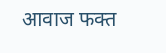आवाज फक्त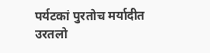पर्यटकां पुरतोच मर्यादीत उरतलो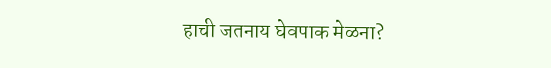हाची जतनाय घेवपाक मेळना?